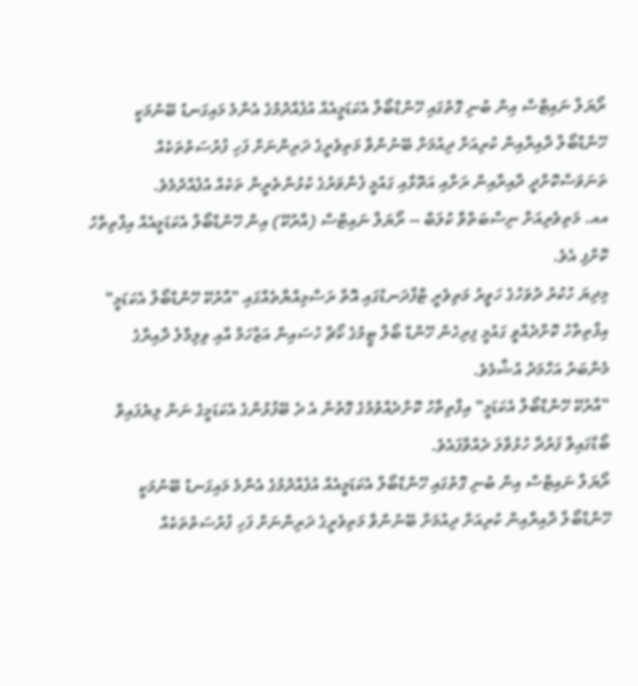ރޯޔަލް ނައިޓްސް އިން ބުނި ގޮތުގައި ހޭންޑްބޯލް އެކަޑަމީއެއް އުފެއްދުމުގެ އެންމެ މައިގަނޑު ބޭނުމަކީ ހޭންޑްބޯލް ދާއިރާއިން ކުރިއަށް ދިއުމަށް ބޭނުންވާ މަތިވެރީގެ ދަރިންނަށް ފަހި ފުރުސަތުތަކެއް ތަނަވަސްކޮށްދީ ދާއިރާއިން ރަށާއި އަތޮޅާއި ގައުމީ ފެންވަރުގެ ކުޅުންތެރީން ތަކެއް އުފެއްދުމެވެ.
އއ. މަތިވެރިއަށް ނިސްބަތްވާ ކުލަބް -- ރޯޔަލް ނައިޓްސް (އާރުކޭ) އިން ހޭންޑްބޯލް އެކަޑަމީއެއް އިފްތިތާހު ކޮށްފި އެވެ.
މިދިޔަ ހުކުރު ދުވަހުގެ ހަވީރު މަތިވެރީ ޓާފްދަނޑުގައި އޮތް ރަސްމިއްޔާތެއްގައި "އާރުކޭ ހޭންޑްބޯލް އެކަޑަމީ" އިފްތިތާހު ކޮށްދެއްވީ ގައުމީ ފިރިހެން ހޭންޑް ބޯލް ޓީމުގެ ކޯޗް ހުސައިން އަޒްހަމް އާއި ވިލިމާލެ ދާއިރާގެ މެންބަރު އަހްމަދު އުޝާމެވެ.
"އާރުކޭ ހޭންޑްބޯލް އެކަޑަމީ" އިފްތިތާހު ކޮށްދެއްވުމުގެ ގޮތުން އެ ދެ ބޭފުޅުންގެ އެކަޑަމީގެ ނަން ލިޔެފައިވާ ބޯޑްގައިވާ ފަރުދާ ހުޅުވާލަ ދެއްވާފައެވެ.
ރޯޔަލް ނައިޓްސް އިން ބުނި ގޮތުގައި ހޭންޑްބޯލް އެކަޑަމީއެއް އުފެއްދުމުގެ އެންމެ މައިގަނޑު ބޭނުމަކީ ހޭންޑްބޯލް ދާއިރާއިން ކުރިއަށް ދިއުމަށް ބޭނުންވާ މަތިވެރީގެ ދަރިންނަށް ފަހި ފުރުސަތުތަކެއް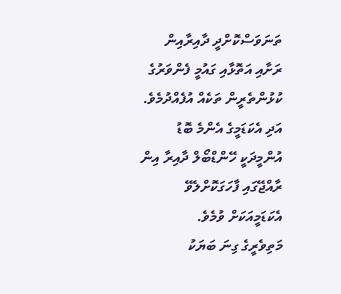ތަނަވަސްކޮށްދީ ދާއިރާއިން ރަށާއި އަތޮޅާއި ގައުމީ ފެންވަރުގެ ކުޅުންތެރީން ތަކެއް އުފެއްދުމެވެ.
އަދި އެކަޑަމީގެ އެންމެ ބޮޑު އުންމީދަކީ ހޭންޑްބޯލް ދާއިރާ އިން ރާއްޖޭގައި ފާހަގަކޮށްލެވޭ އެކަޑަމީއަކަށް ވުމެވެ.
މަތިވެރީގެ ގިނަ ބަޔަކު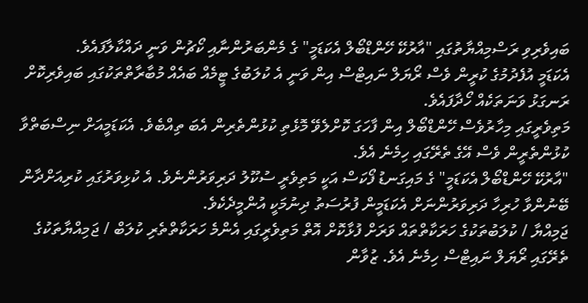ބައިވެރިވި ރަސްމިއްޔާތުގައި "އާރުކޭ ހޭންޑްބޯލް އެކަޑަމީ" ގެ މެންބަރުންނާއި ކޯޗުން ވަނީ ދައްކާލާފައެވެ.
އެކަޑަމީ އުފެދުމުގެ ކުރީން ވެސް ރޯޔަލް ނައިޓްސް އިން ވަނީ އެ ކުލަބުގެ ޓީމެއް ބައެއް މުބާރާތްތަކުގައި ބައިވެރިކޮށް ރަނގަޅު ވަނަތަކެއް ހޯދާފައެވެ.
މަތިވެރީގައި މިހާރުވެސް ހޭންޑްބޯލް އިން ފާހަގަ ކޮށްލެވޭ މޮޅެތި ކުޅުންތެރިން އެބަ ތިއްބެވެ. އެކަޑަމީއަށް ނިސްބަތްވާ ކުޅުންތެރީން ވެސް އޭގެ ތެރޭގައި ހިމެނެ އެވެ.
"އާރުކޭ ހޭންޑްބޯލް އެކަޑަމީ" ގެ މައިގަނޑު ފޯކަސް އަކީ މަތިވެރީ ސުކޫލު ދަރިވަރުންނެވެ. އެ ކުޅިވަރުގައި ކުރިއަށްދާން ބޭނުންވާ ހުރިހާ ދަރިވަރުންނަށް އެކަޑަމީން ފުރުސަތު ދިނުމަކީ އުންމީދެކެވެ.
ޖަމިއްޔާ / ކުލަބުތަކުގެ ހަރަކާތްތައް ވަރަށް ފުޅާކޮށް އޮތް މަތިވެރީގައި އެންމެ ހަރަކާތްތެރި ކުލަބް / ޖަމިއްޔާތަކުގެ ތެރޭގައި ރޯޔަލް ނައިޓްސް ހިމެނެ އެވެ. ޒުވާން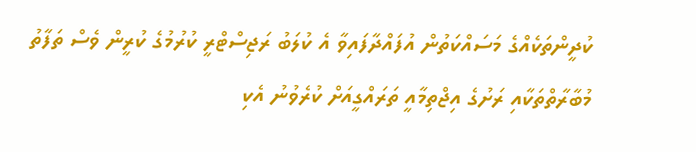ކުދީންތަކެއްގެ މަސައްކަތުން އުފައްދާފައިވާ އެ ކުލަބު ރަޖިސްޓްރީ ކުރުމުގެ ކުރީން ވެސް ތަފާތު މުބާރާތްތަކާއި ރަށުގެ އިޖްތިމާއީ ތަރައްގީއަށް ކުރެވުނު އެކި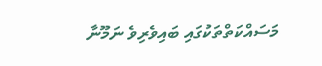މަސައްކަތްތަކުގައި ބައިވެރިވެ ނަމޫނާ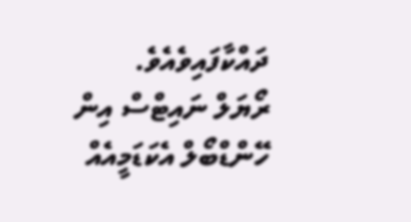ދައްކާފައިވެއެވެ.
ރޯޔަލް ނައިޓްސް އިން ހޭންޑްބޯލް އެކަޑަމީއެއް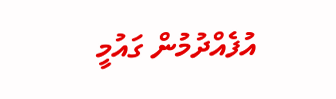އުފެއްދުމުން ގައުމީ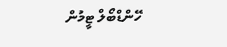ހޭންޑްބޯލް ޓީމުން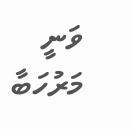ވަނީ މަރުހަބާ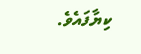ކިޔާފައެވެ.